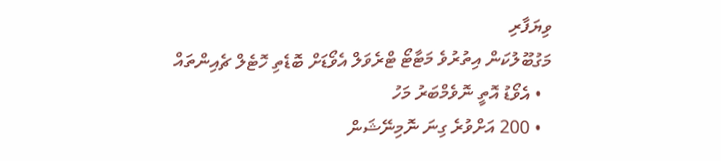ވިޔަފާރި
މަގުބޫލުކަން އިތުރުވެ މަޓާޓޯ ޓްރެވަލް އެވޯޑަށް ބޮޑެތި ހޮޓެލް ޗެއިންތައް
  • އެވޯޑު އޮތީ ނޮވެމްބަރު މަހު
  • 200 އަށްވުރެ ގިނަ ނޮމިނޭޝަން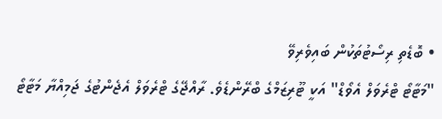• ބޮޑެތި ރިސޯޓުތަކުން ބައިވެރިވޭ
"މަޓާޓޯ ޓްރެވަލް އެވޯޑް" އަކީ ޓޫރިޒަމްގެ ބްރޭންޑެވެ. ރާއްޖޭގެ ޓްރެވަލް އެޖެންޓުގެ ޖަމިއްޔާ މަޓާޓޯ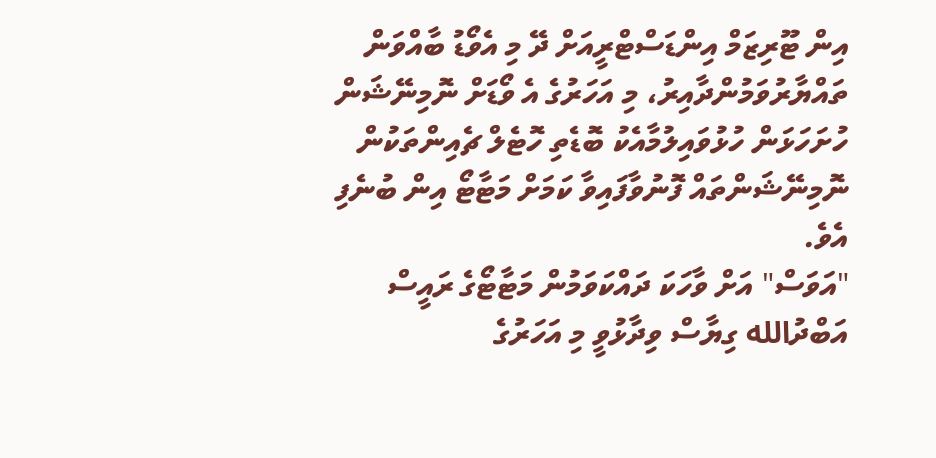އިން ޓޫރިޒަމް އިންޑަސްޓްރީއަށް ދޭ މި އެވޯޑު ބާއްވަން ތައްޔާރުވަމުންދާއިރު، މި އަހަރުގެ އެ ވޯޑަށް ނޮމިނޭޝަން ހުށަހަޅަން ހުޅުވައިލުމާއެކު ބޮޑެތި ހޮޓެލް ޗެއިންތަކުން ނޮމިނޭޝަންތައް ފޮނުވާފައިވާ ކަމަށް މަޓާޓޯ އިން ބުނެފި އެވެ.
"އަވަސް" އަށް ވާހަކަ ދައްކަވަމުން މަޓާޓޯގެ ރައީސް އަބްދުالله ގިޔާސް ވިދާޅުވީ މި އަހަރުގެ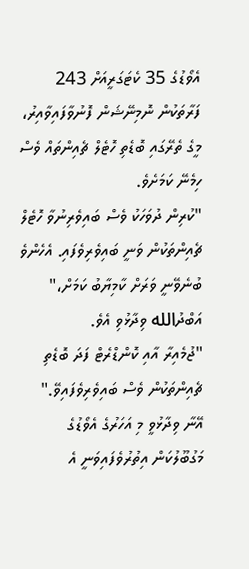އެވޯޑުގެ 35 ކެޓަގަރީއަށް 243 ފަރާތަކުން ނޮމިނޭޝަން ފޮނުވާފައިވާއިރު، މީގެ ތެރޭގައި ބޮޑެތި ހޮޓެލް ޗެއިންތައް ވެސް ހިމެނޭ ކަމަށެވެ.
"ކުރިން ދުވަހަކު ވެސް ބައިވެރިނުވާ ހޮޓެލް ޗެއިންތަކުން ވަނީ ބައިވެރިވެފައި. އެހެންވެ ބުނެވޭނީ ވަރަށް ކާމިޔާބު ކަމަށް،" އަބްދުالله ވިދާޅުވި އެވެ.
"ޖުމެއިރާ އާއި ކޮންޑްރެޓް ފަދަ ބޮޑެތި ޗެއިންތަކުން ވެސް ބައިވެރިވެފައިވޭ."
އޭނާ ވިދާޅުވީ މި އަހަރުގެ އެވޯޑުގެ މަގުބޫލުކަން އިތުރުވެފައިވަނީ އެ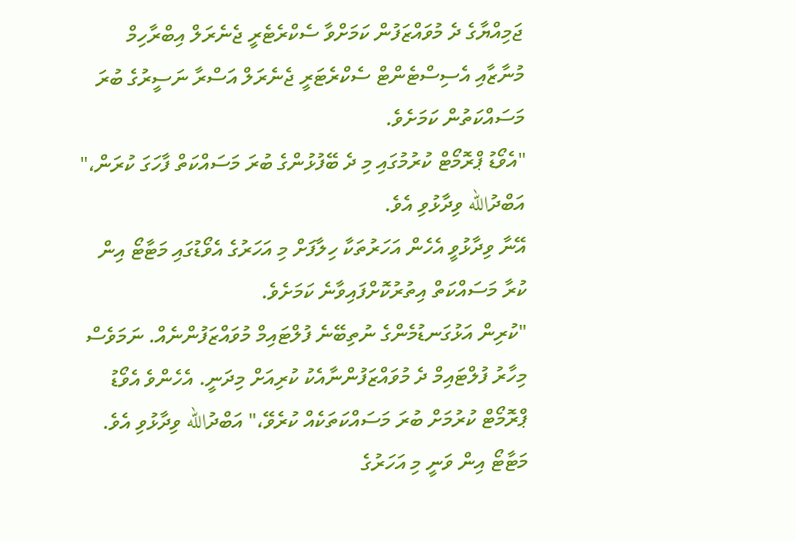ޖަމިއްޔާގެ ދެ މުވައްޒަފުން ކަމަށްވާ ސެކްރެޓެރީ ޖެނެރަލް އިބްރާހިމް މުނާޒާއި އެސިސްޓެންޓް ސެކްރެޓަރީ ޖެނެރަލް އަސްރާ ނަސީރުގެ ބުރަ މަސައްކަތުން ކަމަށެވެ.
"އެވޯޑު ޕްރޮމޯޓް ކުރުމުގައި މި ދެ ބޭފުޅުންގެ ބުރަ މަސައްކަތް ފާހަގަ ކުރަން،" އަބްދުالله ވިދާޅުވި އެވެ.
އޭނާ ވިދާޅުވީ އެހެން އަހަރުތަކާ ހިލާފަށް މި އަހަރުގެ އެވޯޑުގައި މަޓާޓޯ އިން ކުރާ މަސައްކަތް އިތުރުކޮށްފައިވާނެ ކަމަށެވެ.
"ކުރިން އަޅުގަނޑުމެންގެ ނުތިބޭނެ ފުލްޓައިމް މުވައްޒަފުންނެއް. ނަމަވެސް މިހާރު ފުލްޓައިމް ދެ މުވައްޒަފުންނާއެކު ކުރިއަށް މިދަނީ. އެހެންވެ އެވޯޑު ޕްރޮމޯޓް ކުރުމަށް ބުރަ މަސައްކަތަކެއް ކުރެވޭ،" އަބްދުالله ވިދާޅުވި އެވެ.
މަޓާޓޯ އިން ވަނީ މި އަހަރުގެ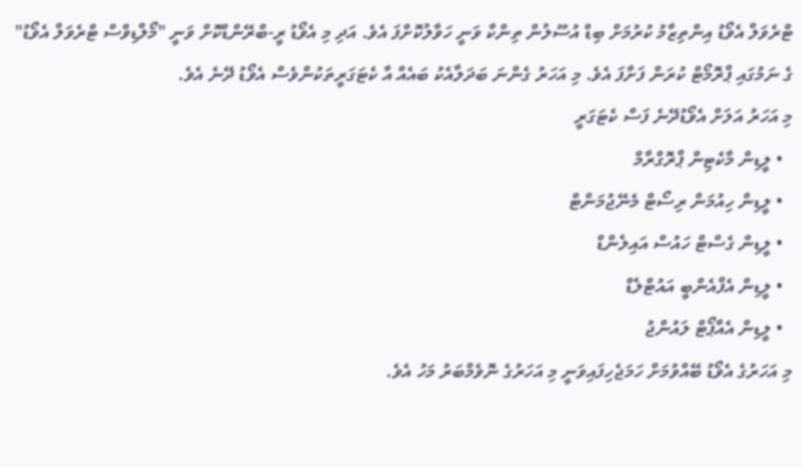ޓްރެވަލް އެވޯޑު އިންތިޒާމު ކުރުމަށް ބިޑް އުސޫލުން ތިންކާ ވަނީ ހަވާލުކޮށްފަ އެވެ. އަދި މި އެވޯޑު ރީ-ބްރޭންޑްކޮށް ވަނީ "މޯލްޑިވްސް ޓްރެވަލް އެވޯޑު" ގެ ނަމުގައި ޕްރޮމޯޓް ކުރަން ފަށާފަ އެވެ. މި އަހަރު ގެންނަ ބަދަލާއެކު ބައެއް އާ ކެޓަގަރީތަކުންވެސް އެވޯޑު ދޭނެ އެވެ.
މި އަހަރު އަލަށް އެވޯޑުދޭނެ ފަސް ކެޓަގަރީ
  • ލީޑިން މާކެޓިން ޕްރޮގްރާމް
  • ލީޑިން ހިއުމަން ރިސޯޓް މެނޭޖުމަންޓް
  • ލީޑިން ގެސްޓް ހައުސް އައިލެންޑް
  • ލީޑިން އެފްއެންބީ އައުޓްލެޑް
  • ލީޑިން އެއާޕޯޓް ލައުންޖު
މި އަހަރުގެ އެވޯޑު ބޭއްވުމަށް ހަމަޖެހިފައިވަނީ މި އަހަރުގެ ނޮވެމްބަރު މަހު އެވެ.